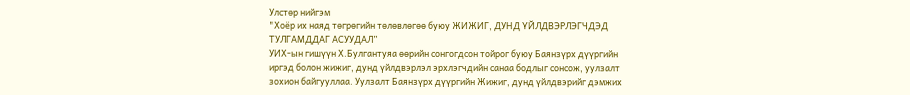Улстөр нийгэм
"Хоёр их наяд төгрөгийн төлөвлөгөө буюу ЖИЖИГ, ДУНД ҮЙЛДВЭРЛЭГЧДЭД ТУЛГАМДДАГ АСУУДАЛ”
УИХ-ын гишүүн Х.Булгантуяа өөрийн сонгогдсон тойрог буюу Баянзүрх дүүргийн иргэд болон жижиг, дунд үйлдвэрлэл эрхлэгчдийн санаа бодлыг сонсож, уулзалт зохион байгууллаа. Уулзалт Баянзүрх дүүргийн Жижиг, дунд үйлдвэрийг дэмжих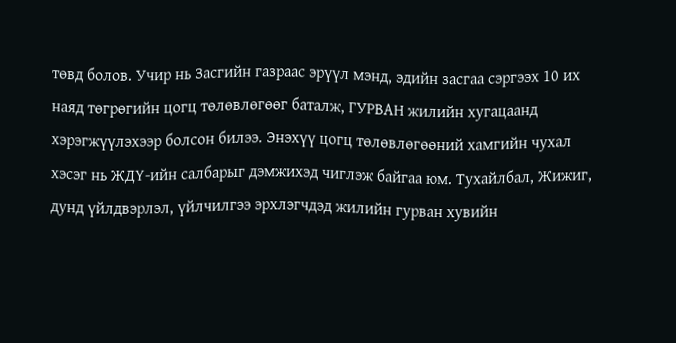төвд болов. Учир нь Засгийн газраас эрүүл мэнд, эдийн засгаа сэргээх 10 их наяд төгрөгийн цогц төлөвлөгөөг баталж, ГУРВАН жилийн хугацаанд хэрэгжүүлэхээр болсон билээ. Энэхүү цогц төлөвлөгөөний хамгийн чухал хэсэг нь ЖДҮ-ийн салбарыг дэмжихэд чиглэж байгаа юм. Тухайлбал, Жижиг, дунд үйлдвэрлэл, үйлчилгээ эрхлэгчдэд жилийн гурван хувийн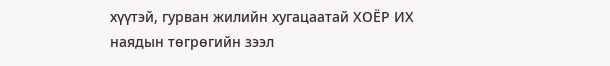хүүтэй, гурван жилийн хугацаатай ХОЁР ИХ наядын төгрөгийн зээл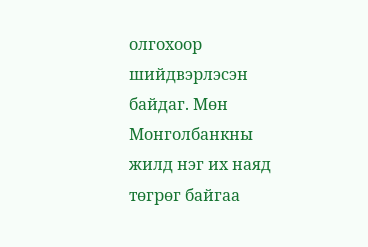олгохоор шийдвэрлэсэн байдаг. Мөн Монголбанкны жилд нэг их наяд төгрөг байгаа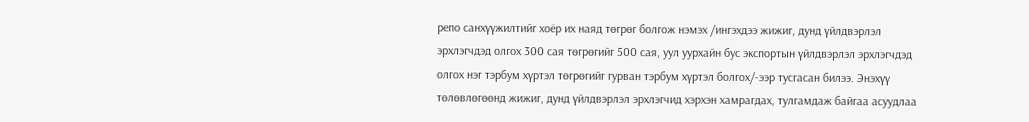репо санхүүжилтийг хоёр их наяд төгрөг болгож нэмэх /ингэхдээ жижиг, дунд үйлдвэрлэл эрхлэгчдэд олгох 300 сая төгрөгийг 500 сая, уул уурхайн бус экспортын үйлдвэрлэл эрхлэгчдэд олгох нэг тэрбум хүртэл төгрөгийг гурван тэрбум хүртэл болгох/-ээр тусгасан билээ. Энэхүү төлөвлөгөөнд жижиг, дунд үйлдвэрлэл эрхлэгчид хэрхэн хамрагдах, тулгамдаж байгаа асуудлаа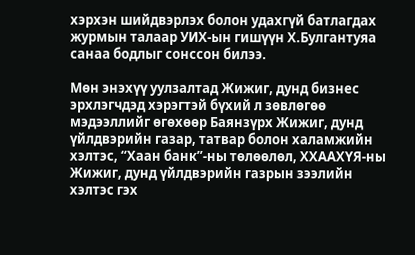хэрхэн шийдвэрлэх болон удахгүй батлагдах журмын талаар УИХ-ын гишүүн Х.Булгантуяа санаа бодлыг сонссон билээ.

Мөн энэхүү уулзалтад Жижиг, дунд бизнес эрхлэгчдэд хэрэгтэй бүхий л зөвлөгөө мэдээллийг өгөхөөр Баянзүрх Жижиг, дунд үйлдвэрийн газар, татвар болон халамжийн хэлтэс, “Хаан банк”-ны төлөөлөл, ХХААХҮЯ-ны Жижиг, дунд үйлдвэрийн газрын зээлийн хэлтэс гэх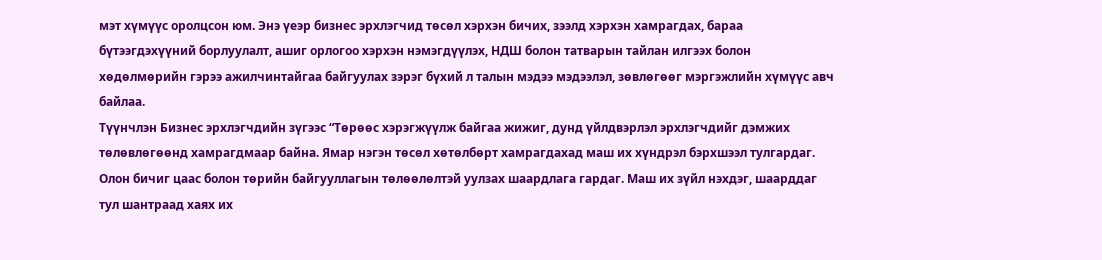мэт хүмүүс оролцсон юм. Энэ үеэр бизнес эрхлэгчид төсөл хэрхэн бичих, зээлд хэрхэн хамрагдах, бараа бүтээгдэхүүний борлуулалт, ашиг орлогоо хэрхэн нэмэгдүүлэх, НДШ болон татварын тайлан илгээх болон хөдөлмөрийн гэрээ ажилчинтайгаа байгуулах зэрэг бүхий л талын мэдээ мэдээлэл, зөвлөгөөг мэргэжлийн хүмүүс авч байлаа.
Түүнчлэн Бизнес эрхлэгчдийн зүгээс “Төрөөс хэрэгжүүлж байгаа жижиг, дунд үйлдвэрлэл эрхлэгчдийг дэмжих төлөвлөгөөнд хамрагдмаар байна. Ямар нэгэн төсөл хөтөлбөрт хамрагдахад маш их хүндрэл бэрхшээл тулгардаг. Олон бичиг цаас болон төрийн байгууллагын төлөөлөлтэй уулзах шаардлага гардаг. Маш их зүйл нэхдэг, шаарддаг тул шантраад хаях их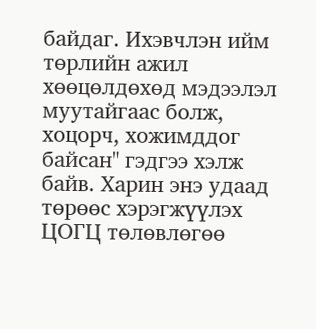байдаг. Ихэвчлэн ийм төрлийн ажил хөөцөлдөхөд мэдээлэл муутайгаас болж, хоцорч, хожимддог байсан" гэдгээ хэлж байв. Харин энэ удаад төрөөс хэрэгжүүлэх ЦОГЦ төлөвлөгөө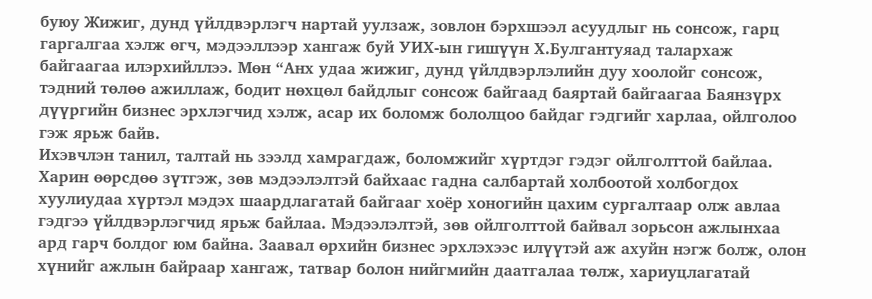буюу Жижиг, дунд үйлдвэрлэгч нартай уулзаж, зовлон бэрхшээл асуудлыг нь сонсож, гарц гаргалгаа хэлж өгч, мэдээллээр хангаж буй УИХ-ын гишүүн Х.Булгантуяад талархаж байгаагаа илэрхийллээ. Мөн “Анх удаа жижиг, дунд үйлдвэрлэлийн дуу хоолойг сонсож, тэдний төлөө ажиллаж, бодит нөхцөл байдлыг сонсож байгаад баяртай байгаагаа Баянзүрх дүүргийн бизнес эрхлэгчид хэлж, асар их боломж бололцоо байдаг гэдгийг харлаа, ойлголоо гэж ярьж байв.
Ихэвчлэн танил, талтай нь зээлд хамрагдаж, боломжийг хүртдэг гэдэг ойлголттой байлаа. Харин өөрсдөө зүтгэж, зөв мэдээлэлтэй байхаас гадна салбартай холбоотой холбогдох хуулиудаа хүртэл мэдэх шаардлагатай байгааг хоёр хоногийн цахим сургалтаар олж авлаа гэдгээ үйлдвэрлэгчид ярьж байлаа. Мэдээлэлтэй, зөв ойлголттой байвал зорьсон ажлынхаа ард гарч болдог юм байна. Заавал өрхийн бизнес эрхлэхээс илүүтэй аж ахуйн нэгж болж, олон хүнийг ажлын байраар хангаж, татвар болон нийгмийн даатгалаа төлж, хариуцлагатай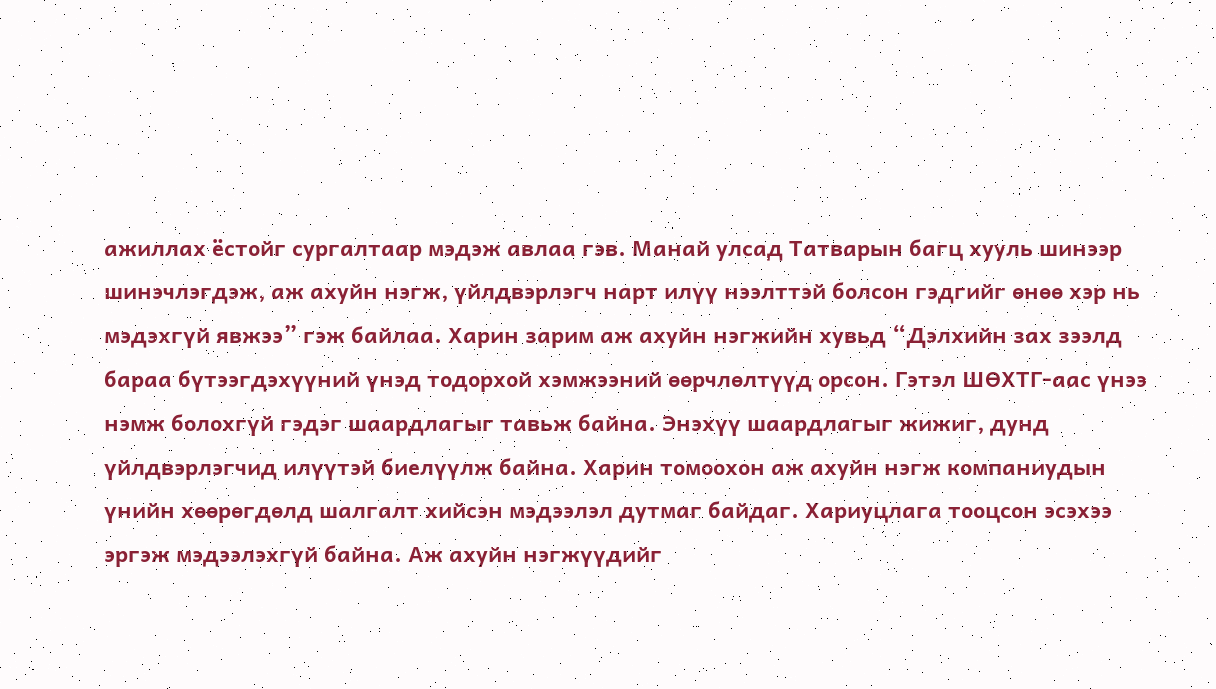ажиллах ёстойг сургалтаар мэдэж авлаа гэв. Манай улсад Татварын багц хууль шинээр шинэчлэгдэж, аж ахуйн нэгж, үйлдвэрлэгч нарт илүү нээлттэй болсон гэдгийг өнөө хэр нь мэдэхгүй явжээ” гэж байлаа. Харин зарим аж ахуйн нэгжийн хувьд “Дэлхийн зах зээлд бараа бүтээгдэхүүний үнэд тодорхой хэмжээний өөрчлөлтүүд орсон. Гэтэл ШӨХТГ-аас үнээ нэмж болохгүй гэдэг шаардлагыг тавьж байна. Энэхүү шаардлагыг жижиг, дунд үйлдвэрлэгчид илүүтэй биелүүлж байна. Харин томоохон аж ахуйн нэгж компаниудын үнийн хөөрөгдөлд шалгалт хийсэн мэдээлэл дутмаг байдаг. Хариуцлага тооцсон эсэхээ эргэж мэдээлэхгүй байна. Аж ахуйн нэгжүүдийг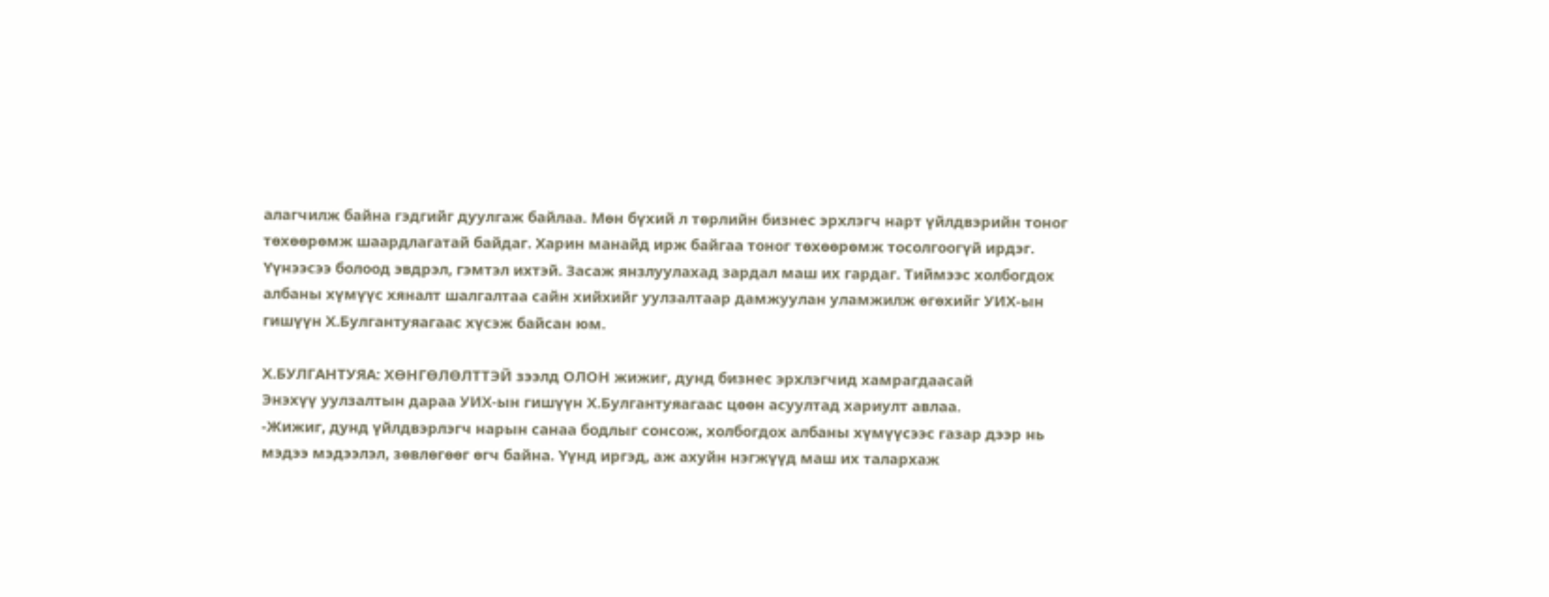алагчилж байна гэдгийг дуулгаж байлаа. Мөн бүхий л төрлийн бизнес эрхлэгч нарт үйлдвэрийн тоног төхөөрөмж шаардлагатай байдаг. Харин манайд ирж байгаа тоног төхөөрөмж тосолгоогүй ирдэг. Үүнээсээ болоод эвдрэл, гэмтэл ихтэй. Засаж янзлуулахад зардал маш их гардаг. Тиймээс холбогдох албаны хүмүүс хяналт шалгалтаа сайн хийхийг уулзалтаар дамжуулан уламжилж өгөхийг УИХ-ын гишүүн Х.Булгантуяагаас хүсэж байсан юм.

Х.БУЛГАНТУЯА: ХӨНГӨЛӨЛТТЭЙ зээлд ОЛОН жижиг, дунд бизнес эрхлэгчид хамрагдаасай
Энэхүү уулзалтын дараа УИХ-ын гишүүн Х.Булгантуяагаас цөөн асуултад хариулт авлаа.
-Жижиг, дунд үйлдвэрлэгч нарын санаа бодлыг сонсож, холбогдох албаны хүмүүсээс газар дээр нь мэдээ мэдээлэл, зөвлөгөөг өгч байна. Үүнд иргэд, аж ахуйн нэгжүүд маш их талархаж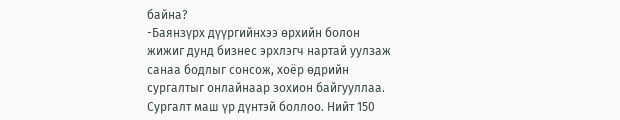байна?
-Баянзүрх дүүргийнхээ өрхийн болон жижиг дунд бизнес эрхлэгч нартай уулзаж санаа бодлыг сонсож, хоёр өдрийн сургалтыг онлайнаар зохион байгууллаа. Сургалт маш үр дүнтэй боллоо. Нийт 150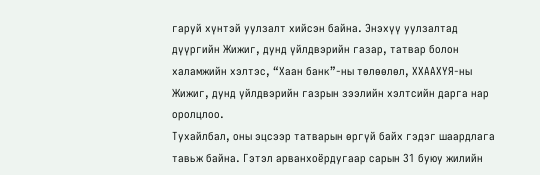гаруй хүнтэй уулзалт хийсэн байна. Энэхүү уулзалтад дүүргийн Жижиг, дунд үйлдвэрийн газар, татвар болон халамжийн хэлтэс, “Хаан банк”-ны төлөөлөл, ХХААХҮЯ-ны Жижиг, дунд үйлдвэрийн газрын зээлийн хэлтсийн дарга нар оролцлоо.
Тухайлбал, оны эцсээр татварын өргүй байх гэдэг шаардлага тавьж байна. Гэтэл арванхоёрдугаар сарын 31 буюу жилийн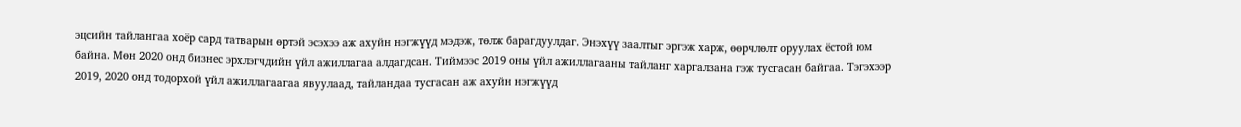эцсийн тайлангаа хоёр сард татварын өртэй эсэхээ аж ахуйн нэгжүүд мэдэж, төлж барагдуулдаг. Энэхүү заалтыг эргэж харж, өөрчлөлт оруулах ёстой юм байна. Мөн 2020 онд бизнес эрхлэгчдийн үйл ажиллагаа алдагдсан. Тиймээс 2019 оны үйл ажиллагааны тайланг харгалзана гэж тусгасан байгаа. Тэгэхээр 2019, 2020 онд тодорхой үйл ажиллагаагаа явуулаад, тайландаа тусгасан аж ахуйн нэгжүүд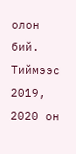олон бий. Тиймээс 2019, 2020 он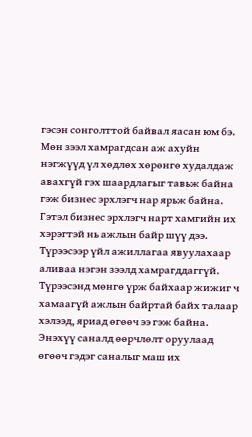гэсэн сонголттой байвал яасан юм бэ. Мөн зээл хамрагдсан аж ахуйн нэгжүүд үл хөдлөх хөрөнгө худалдаж авахгүй гэх шаардлагыг тавьж байна гэж бизнес эрхлэгч нар ярьж байна. Гэтэл бизнес эрхлэгч нарт хамгийн их хэрэгтэй нь ажлын байр шүү дээ. Түрээсээр үйл ажиллагаа явуулахаар аливаа нэгэн зээлд хамрагддаггүй. Түрээсэнд мөнгө үрж байхаар жижиг ч хамаагүй ажлын байртай байх талаар хэлээд, яриад өгөөч ээ гэж байна. Энэхүү саналд өөрчлөлт оруулаад өгөөч гэдэг саналыг маш их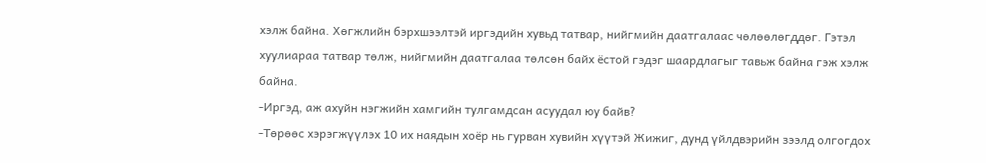хэлж байна. Хөгжлийн бэрхшээлтэй иргэдийн хувьд татвар, нийгмийн даатгалаас чөлөөлөгддөг. Гэтэл хуулиараа татвар төлж, нийгмийн даатгалаа төлсөн байх ёстой гэдэг шаардлагыг тавьж байна гэж хэлж байна.
-Иргэд, аж ахуйн нэгжийн хамгийн тулгамдсан асуудал юу байв?
-Төрөөс хэрэгжүүлэх 10 их наядын хоёр нь гурван хувийн хүүтэй Жижиг, дунд үйлдвэрийн зээлд олгогдох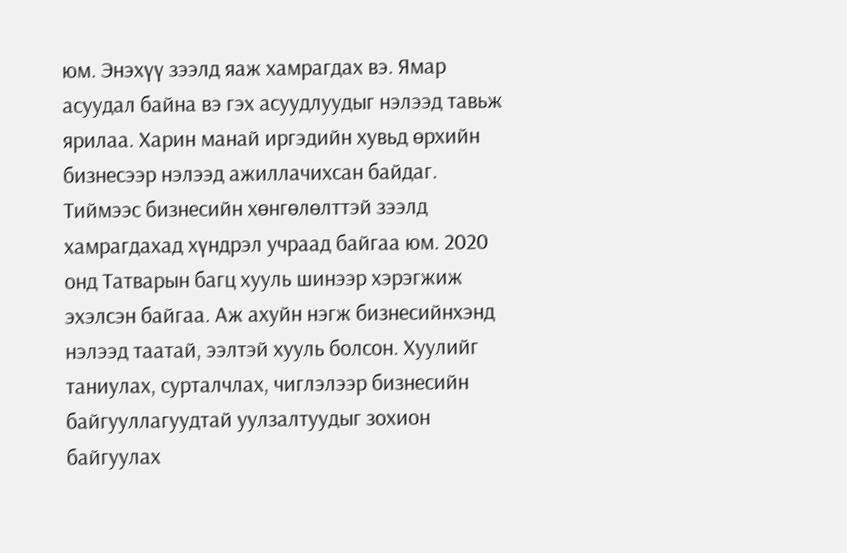юм. Энэхүү зээлд яаж хамрагдах вэ. Ямар асуудал байна вэ гэх асуудлуудыг нэлээд тавьж ярилаа. Харин манай иргэдийн хувьд өрхийн бизнесээр нэлээд ажиллачихсан байдаг. Тиймээс бизнесийн хөнгөлөлттэй зээлд хамрагдахад хүндрэл учраад байгаа юм. 2020 онд Татварын багц хууль шинээр хэрэгжиж эхэлсэн байгаа. Аж ахуйн нэгж бизнесийнхэнд нэлээд таатай, ээлтэй хууль болсон. Хуулийг таниулах, сурталчлах, чиглэлээр бизнесийн байгууллагуудтай уулзалтуудыг зохион байгуулах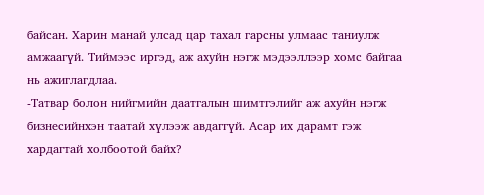байсан. Харин манай улсад цар тахал гарсны улмаас таниулж амжаагүй. Тиймээс иргэд, аж ахуйн нэгж мэдээллээр хомс байгаа нь ажиглагдлаа.
-Татвар болон нийгмийн даатгалын шимтгэлийг аж ахуйн нэгж бизнесийнхэн таатай хүлээж авдаггүй. Асар их дарамт гэж хардагтай холбоотой байх?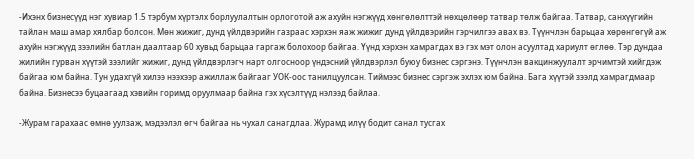-Ихэнх бизнесүүд нэг хувиар 1.5 тэрбум хүртэлх борлуулалтын орлоготой аж ахуйн нэгжүүд хөнгөлөлттэй нөхцөлөөр татвар төлж байгаа. Татвар, санхүүгийн тайлан маш амар хялбар болсон. Мөн жижиг, дунд үйлдвэрийн газраас хэрхэн яаж жижиг дунд үйлдвэрийн гэрчилгээ авах вэ. Түүнчлэн барьцаа хөрөнгөгүй аж ахуйн нэгжүүд зээлийн батлан даалтаар 60 хувьд барьцаа гаргаж болохоор байгаа. Үүнд хэрхэн хамрагдах вэ гэх мэт олон асуултад хариулт өглөө. Тэр дундаа жилийн гурван хүүтэй зээлийг жижиг, дунд үйлдвэрлэгч нарт олгосноор үндэсний үйлдвэрлэл буюу бизнес сэргэнэ. Түүнчлэн вакцинжуулалт эрчимтэй хийгдэж байгаа юм байна. Тун удахгүй хилээ нээхээр ажиллаж байгааг УОК-оос танилцуулсан. Тиймээс бизнес сэргэж эхлэх юм байна. Бага хүүтэй зээлд хамрагдмаар байна. Бизнесээ буцаагаад хэвийн горимд оруулмаар байна гэх хүсэлтүүд нэлээд байлаа.

-Журам гарахаас өмнө уулзаж, мэдээлэл өгч байгаа нь чухал санагдлаа. Журамд илүү бодит санал тусгах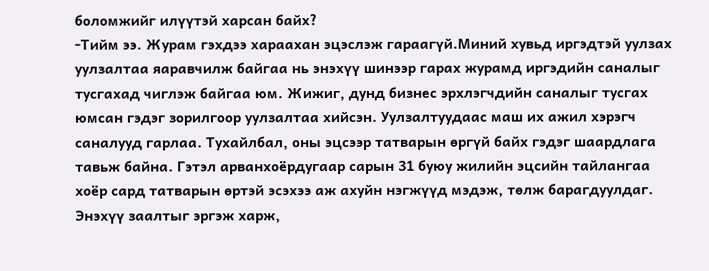боломжийг илүүтэй харсан байх?
-Тийм ээ. Журам гэхдээ хараахан эцэслэж гараагүй.Миний хувьд иргэдтэй уулзах уулзалтаа яаравчилж байгаа нь энэхүү шинээр гарах журамд иргэдийн саналыг тусгахад чиглэж байгаа юм. Жижиг, дунд бизнес эрхлэгчдийн саналыг тусгах юмсан гэдэг зорилгоор уулзалтаа хийсэн. Уулзалтуудаас маш их ажил хэрэгч саналууд гарлаа. Тухайлбал, оны эцсээр татварын өргүй байх гэдэг шаардлага тавьж байна. Гэтэл арванхоёрдугаар сарын 31 буюу жилийн эцсийн тайлангаа хоёр сард татварын өртэй эсэхээ аж ахуйн нэгжүүд мэдэж, төлж барагдуулдаг. Энэхүү заалтыг эргэж харж,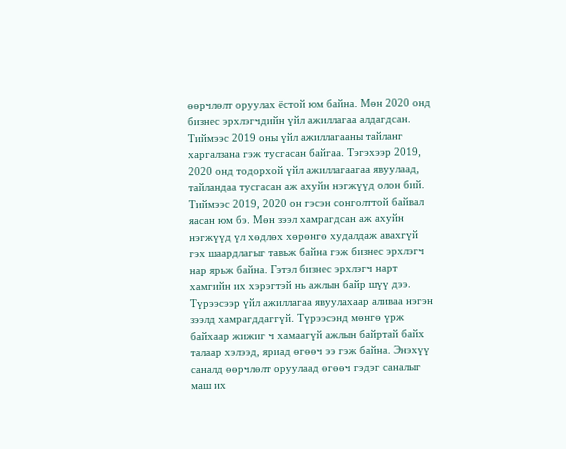өөрчлөлт оруулах ёстой юм байна. Мөн 2020 онд бизнес эрхлэгчдийн үйл ажиллагаа алдагдсан. Тиймээс 2019 оны үйл ажиллагааны тайланг харгалзана гэж тусгасан байгаа. Тэгэхээр 2019, 2020 онд тодорхой үйл ажиллагаагаа явуулаад, тайландаа тусгасан аж ахуйн нэгжүүд олон бий. Тиймээс 2019, 2020 он гэсэн сонголттой байвал яасан юм бэ. Мөн зээл хамрагдсан аж ахуйн нэгжүүд үл хөдлөх хөрөнгө худалдаж авахгүй гэх шаардлагыг тавьж байна гэж бизнес эрхлэгч нар ярьж байна. Гэтэл бизнес эрхлэгч нарт хамгийн их хэрэгтэй нь ажлын байр шүү дээ. Түрээсээр үйл ажиллагаа явуулахаар аливаа нэгэн зээлд хамрагддаггүй. Түрээсэнд мөнгө үрж байхаар жижиг ч хамаагүй ажлын байртай байх талаар хэлээд, яриад өгөөч ээ гэж байна. Энэхүү саналд өөрчлөлт оруулаад өгөөч гэдэг саналыг маш их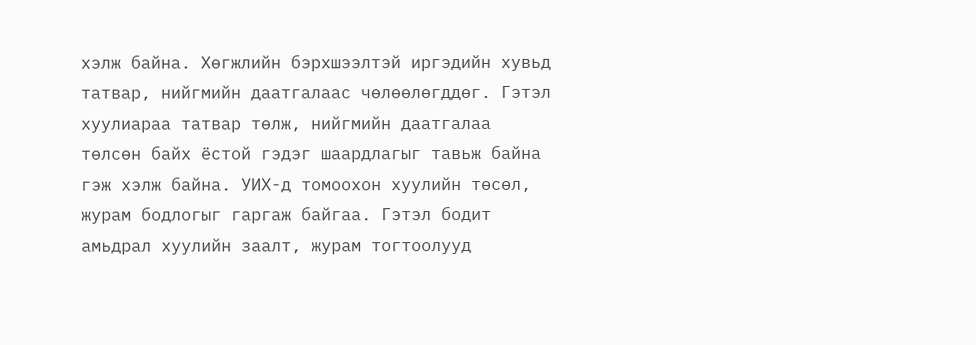хэлж байна. Хөгжлийн бэрхшээлтэй иргэдийн хувьд татвар, нийгмийн даатгалаас чөлөөлөгддөг. Гэтэл хуулиараа татвар төлж, нийгмийн даатгалаа төлсөн байх ёстой гэдэг шаардлагыг тавьж байна гэж хэлж байна. УИХ-д томоохон хуулийн төсөл, журам бодлогыг гаргаж байгаа. Гэтэл бодит амьдрал хуулийн заалт, журам тогтоолууд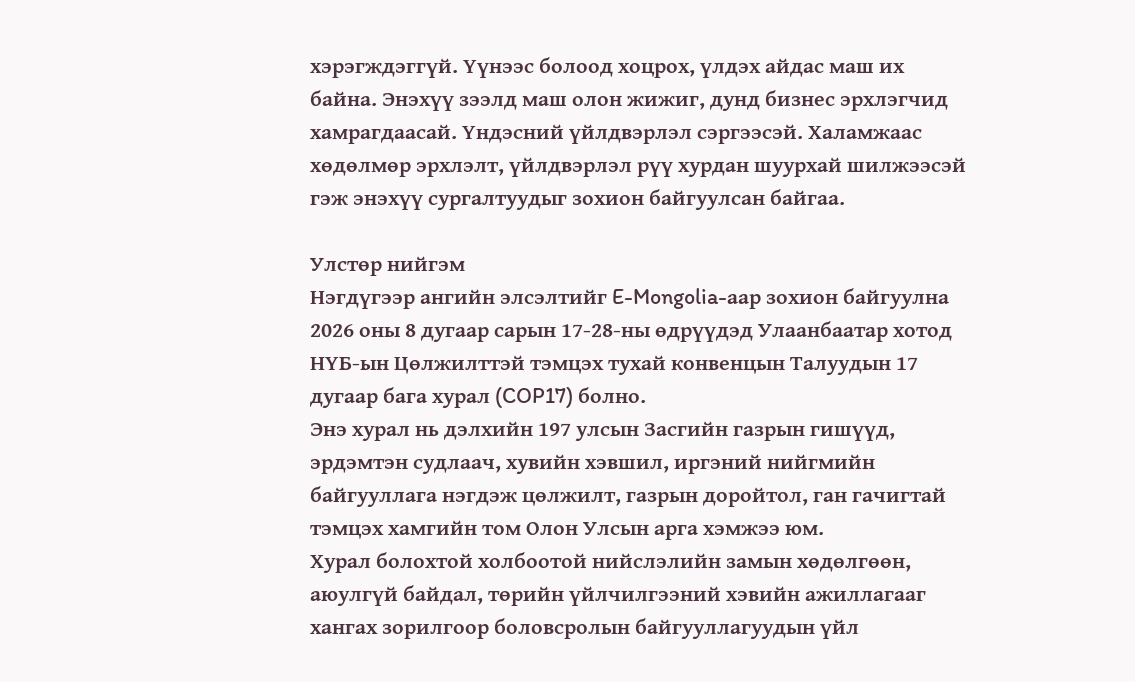хэрэгждэггүй. Үүнээс болоод хоцрох, үлдэх айдас маш их байна. Энэхүү зээлд маш олон жижиг, дунд бизнес эрхлэгчид хамрагдаасай. Үндэсний үйлдвэрлэл сэргээсэй. Халамжаас хөдөлмөр эрхлэлт, үйлдвэрлэл рүү хурдан шуурхай шилжээсэй гэж энэхүү сургалтуудыг зохион байгуулсан байгаа.

Улстөр нийгэм
Нэгдүгээр ангийн элсэлтийг E-Mongolia-аар зохион байгуулна
2026 оны 8 дугаар сарын 17-28-ны өдрүүдэд Улаанбаатар хотод НҮБ-ын Цөлжилттэй тэмцэх тухай конвенцын Талуудын 17 дугаар бага хурал (COP17) болно.
Энэ хурал нь дэлхийн 197 улсын Засгийн газрын гишүүд, эрдэмтэн судлаач, хувийн хэвшил, иргэний нийгмийн байгууллага нэгдэж цөлжилт, газрын доройтол, ган гачигтай тэмцэх хамгийн том Олон Улсын арга хэмжээ юм.
Хурал болохтой холбоотой нийслэлийн замын хөдөлгөөн, аюулгүй байдал, төрийн үйлчилгээний хэвийн ажиллагааг хангах зорилгоор боловсролын байгууллагуудын үйл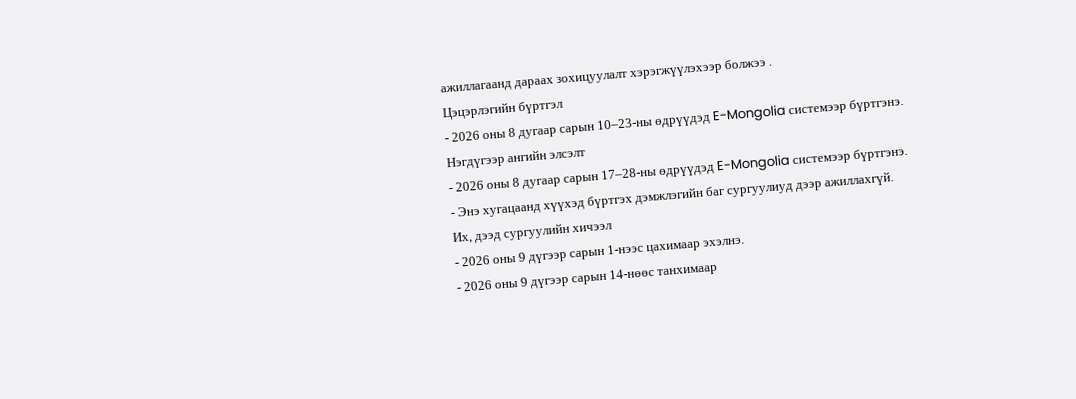ажиллагаанд дараах зохицуулалт хэрэгжүүлэхээр болжээ .
Цэцэрлэгийн бүртгэл
- 2026 оны 8 дугаар сарын 10–23-ны өдрүүдэд E-Mongolia системээр бүртгэнэ.
Нэгдүгээр ангийн элсэлт
- 2026 оны 8 дугаар сарын 17–28-ны өдрүүдэд E-Mongolia системээр бүртгэнэ.
- Энэ хугацаанд хүүхэд бүртгэх дэмжлэгийн баг сургуулиуд дээр ажиллахгүй.
Их, дээд сургуулийн хичээл
- 2026 оны 9 дүгээр сарын 1-нээс цахимаар эхэлнэ.
- 2026 оны 9 дүгээр сарын 14-нөөс танхимаар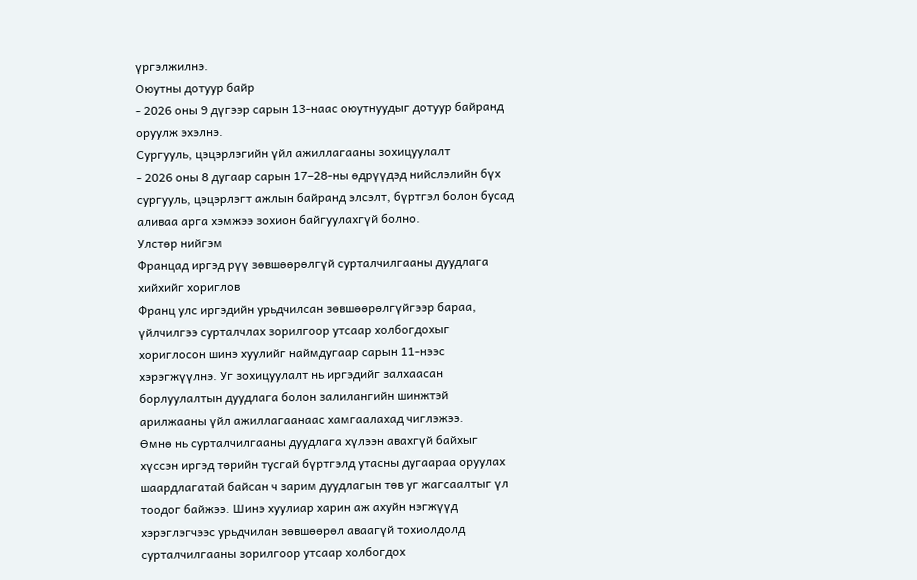үргэлжилнэ.
Оюутны дотуур байр
- 2026 оны 9 дүгээр сарын 13-наас оюутнуудыг дотуур байранд оруулж эхэлнэ.
Сургууль, цэцэрлэгийн үйл ажиллагааны зохицуулалт
- 2026 оны 8 дугаар сарын 17–28-ны өдрүүдэд нийслэлийн бүх сургууль, цэцэрлэгт ажлын байранд элсэлт, бүртгэл болон бусад аливаа арга хэмжээ зохион байгуулахгүй болно.
Улстөр нийгэм
Францад иргэд рүү зөвшөөрөлгүй сурталчилгааны дуудлага хийхийг хориглов
Франц улс иргэдийн урьдчилсан зөвшөөрөлгүйгээр бараа, үйлчилгээ сурталчлах зорилгоор утсаар холбогдохыг хориглосон шинэ хуулийг наймдугаар сарын 11-нээс хэрэгжүүлнэ. Уг зохицуулалт нь иргэдийг залхаасан борлуулалтын дуудлага болон залилангийн шинжтэй арилжааны үйл ажиллагаанаас хамгаалахад чиглэжээ.
Өмнө нь сурталчилгааны дуудлага хүлээн авахгүй байхыг хүссэн иргэд төрийн тусгай бүртгэлд утасны дугаараа оруулах шаардлагатай байсан ч зарим дуудлагын төв уг жагсаалтыг үл тоодог байжээ. Шинэ хуулиар харин аж ахуйн нэгжүүд хэрэглэгчээс урьдчилан зөвшөөрөл аваагүй тохиолдолд сурталчилгааны зорилгоор утсаар холбогдох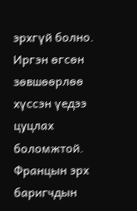эрхгүй болно. Иргэн өгсөн зөвшөөрлөө хүссэн үедээ цуцлах боломжтой.
Францын эрх баригчдын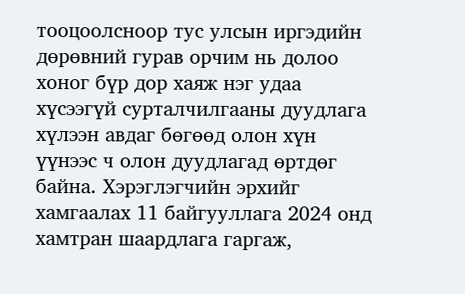тооцоолсноор тус улсын иргэдийн дөрөвний гурав орчим нь долоо хоног бүр дор хаяж нэг удаа хүсээгүй сурталчилгааны дуудлага хүлээн авдаг бөгөөд олон хүн үүнээс ч олон дуудлагад өртдөг байна. Хэрэглэгчийн эрхийг хамгаалах 11 байгууллага 2024 онд хамтран шаардлага гаргаж,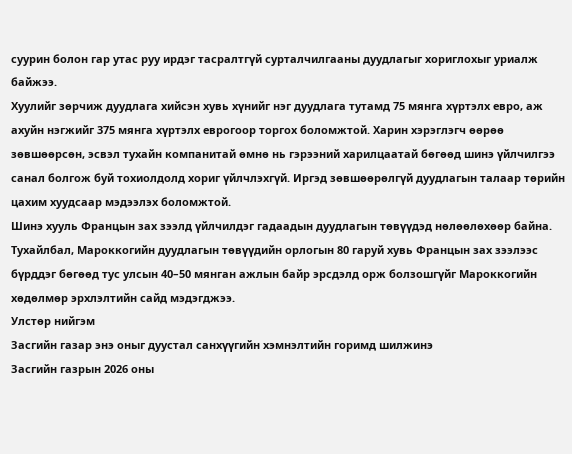суурин болон гар утас руу ирдэг тасралтгүй сурталчилгааны дуудлагыг хориглохыг уриалж байжээ.
Хуулийг зөрчиж дуудлага хийсэн хувь хүнийг нэг дуудлага тутамд 75 мянга хүртэлх евро, аж ахуйн нэгжийг 375 мянга хүртэлх еврогоор торгох боломжтой. Харин хэрэглэгч өөрөө зөвшөөрсөн, эсвэл тухайн компанитай өмнө нь гэрээний харилцаатай бөгөөд шинэ үйлчилгээ санал болгож буй тохиолдолд хориг үйлчлэхгүй. Иргэд зөвшөөрөлгүй дуудлагын талаар төрийн цахим хуудсаар мэдээлэх боломжтой.
Шинэ хууль Францын зах зээлд үйлчилдэг гадаадын дуудлагын төвүүдэд нөлөөлөхөөр байна. Тухайлбал, Мароккогийн дуудлагын төвүүдийн орлогын 80 гаруй хувь Францын зах зээлээс бүрддэг бөгөөд тус улсын 40–50 мянган ажлын байр эрсдэлд орж болзошгүйг Мароккогийн хөдөлмөр эрхлэлтийн сайд мэдэгджээ.
Улстөр нийгэм
Засгийн газар энэ оныг дуустал санхүүгийн хэмнэлтийн горимд шилжинэ
Засгийн газрын 2026 оны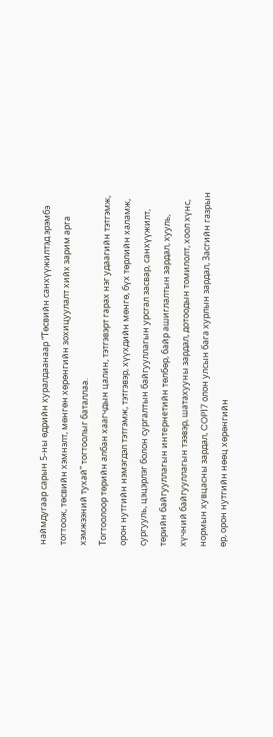наймдугаар сарын 5-ны өдрийн хуралдаанаар “Төсвийн санхүүжилтэд эрэмбэ тогтоож, төсвийн хэмнэлт, мөнгөн хөрөнгийн зохицуулалт хийх зарим арга хэмжээний тухай” тогтоолыг баталлаа.
Тогтоолоор төрийн албан хаагчдын цалин, тэтгэвэрт гарах нэг удаагийн тэтгэмж, орон нутгийн нэмэгдэл тэтгэмж, тэтгэвэр, хүүхдийн мөнгө, бүх төрлийн халамж, сургууль, цэцэрлэг болон сургалтын байгууллагын урсгал засвар, санхүүжилт, төрийн байгууллагын интернетийн төлбөр, байр ашиглалтын зардал, хууль, хүчний байгууллагын тээвэр, шатахууны зардал, дотоодын томилолт, хоол хүнс, нормын хувцасны зардал, COP17 олон улсын бага хурлын зардал, Засгийн газрын өр, орон нутгийн нөөц хөрөнгийн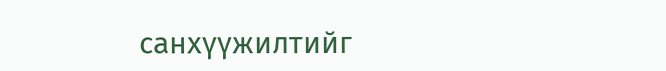санхүүжилтийг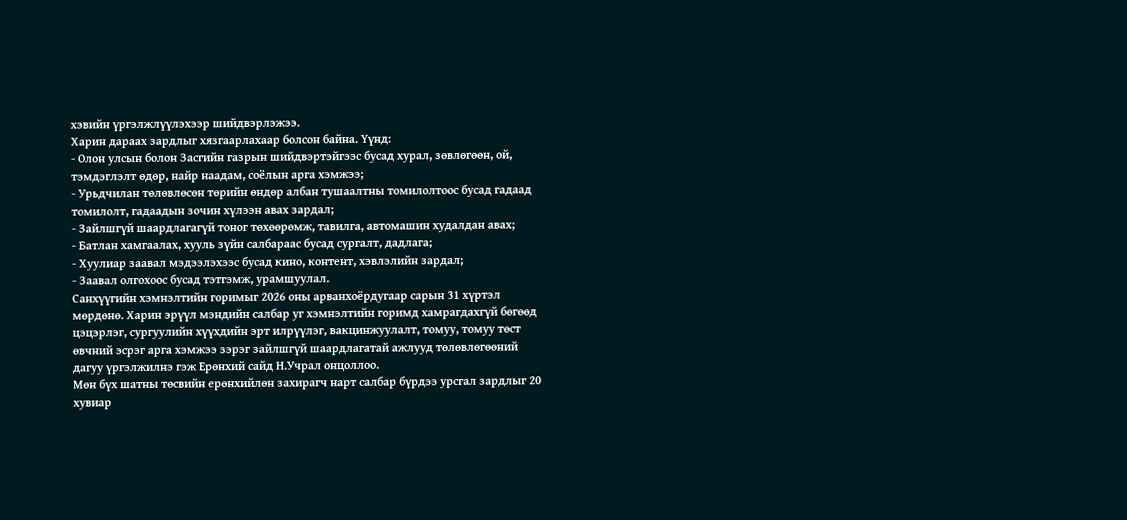хэвийн үргэлжлүүлэхээр шийдвэрлэжээ.
Харин дараах зардлыг хязгаарлахаар болсон байна. Үүнд:
- Олон улсын болон Засгийн газрын шийдвэртэйгээс бусад хурал, зөвлөгөөн, ой, тэмдэглэлт өдөр, найр наадам, соёлын арга хэмжээ;
- Урьдчилан төлөвлөсөн төрийн өндөр албан тушаалтны томилолтоос бусад гадаад томилолт, гадаадын зочин хүлээн авах зардал;
- Зайлшгүй шаардлагагүй тоног төхөөрөмж, тавилга, автомашин худалдан авах;
- Батлан хамгаалах, хууль зүйн салбараас бусад сургалт, дадлага;
- Хуулиар заавал мэдээлэхээс бусад кино, контент, хэвлэлийн зардал;
- Заавал олгохоос бусад тэтгэмж, урамшуулал.
Санхүүгийн хэмнэлтийн горимыг 2026 оны арванхоёрдугаар сарын 31 хүртэл мөрдөнө. Харин эрүүл мэндийн салбар уг хэмнэлтийн горимд хамрагдахгүй бөгөөд цэцэрлэг, сургуулийн хүүхдийн эрт илрүүлэг, вакцинжуулалт, томуу, томуу төст өвчний эсрэг арга хэмжээ зэрэг зайлшгүй шаардлагатай ажлууд төлөвлөгөөний дагуу үргэлжилнэ гэж Ерөнхий сайд Н.Учрал онцоллоо.
Мөн бүх шатны төсвийн ерөнхийлөн захирагч нарт салбар бүрдээ урсгал зардлыг 20 хувиар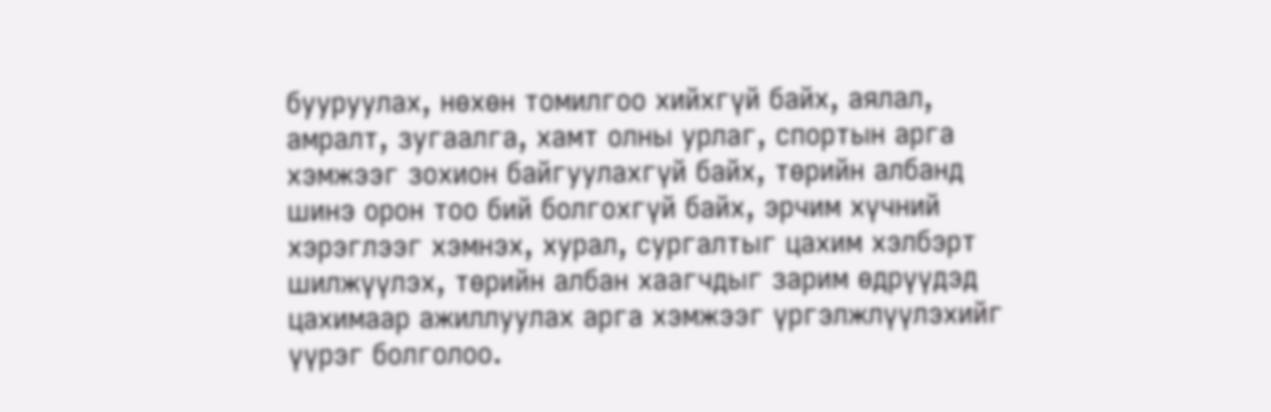бууруулах, нөхөн томилгоо хийхгүй байх, аялал, амралт, зугаалга, хамт олны урлаг, спортын арга хэмжээг зохион байгуулахгүй байх, төрийн албанд шинэ орон тоо бий болгохгүй байх, эрчим хүчний хэрэглээг хэмнэх, хурал, сургалтыг цахим хэлбэрт шилжүүлэх, төрийн албан хаагчдыг зарим өдрүүдэд цахимаар ажиллуулах арга хэмжээг үргэлжлүүлэхийг үүрэг болголоо.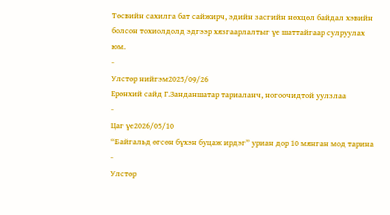Төсвийн сахилга бат сайжирч, эдийн засгийн нөхцөл байдал хэвийн болсон тохиолдолд эдгээр хязгаарлалтыг үе шаттайгаар сулруулах юм.
-
Улстөр нийгэм2025/09/26
Ерөнхий сайд Г.Занданшатар тариаланч, ногоочидтой уулзлаа
-
Цаг үе2026/05/10
“Байгальд өгсөн бүхэн буцаж ирдэг” уриан дор 10 мянган мод тарина
-
Улстөр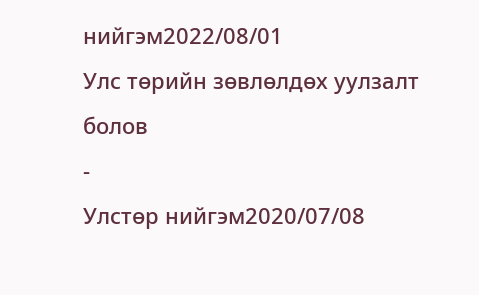нийгэм2022/08/01
Улс төрийн зөвлөлдөх уулзалт болов
-
Улстөр нийгэм2020/07/08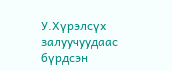У.Хүрэлсүх залуучуудаас бүрдсэн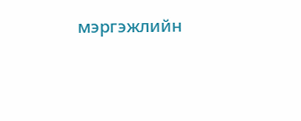мэргэжлийн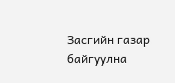Засгийн газар байгуулна